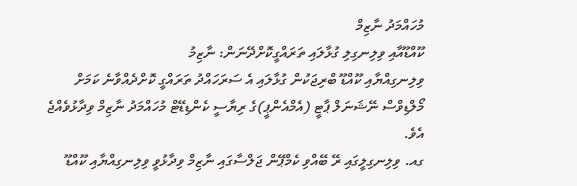މުހައްމަދު ނާޒިމް
ކޫއްޑޫއާއި ވިލިނގިލި ގުޅާލައި ތަރައްގީކޮށްދޭނަން: ނާޒިމު
ވިލިނގިއްޔާއި ކޫއްޑޫ ބްރިޖަކުން ގުޅާލައި އެ ސަރަހައްދު ތަރައްގީ ކޮށްދެއްވާނެ ކަމަށް މޯލްޑިވްސް ނޭޝަނަލް ޕާޓީ (އެމްއެންޕީ)ގެ ރިޔާސީ ކެންޑިޑޭޓް މުހައްމަދު ނާޒިމް ވިދާޅުވެއްޖެ އެވެ.
ގއ. ވިލިނގިލީގައި ރޭ ބޭއްވި ކެމްޕޭން ޖަލްސާގައި ނާޒިމް ވިދާޅުވީ ވިލިނގިއްޔާއި ކޫއްޑޫ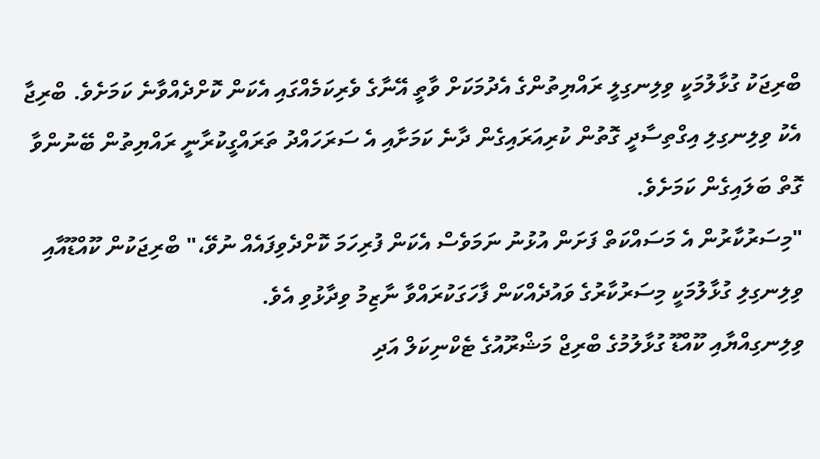ބްރިޖަކު ގުޅާލުމަކީ ވިލިނގިލީ ރައްޔިތުންގެ އެދުމަކަށް ވާތީ އޭނާގެ ވެރިކަމެއްގައި އެކަން ކޮށްދެއްވާނެ ކަމަށެވެ. ބްރިޖާ އެކު ވިލިނގިލި އިގްތިސާދީ ގޮތުން ކުރިއަރައިގެން ދާނެ ކަމަށާއި އެ ސަރަހައްދު ތަރައްގީކުރާނީ ރައްޔިތުން ބޭނުންވާ ގޮތް ބަލައިގެން ކަމަށެވެ.
"މިސަރުކާރުން އެ މަސައްކަތް ފަށަން އުޅުނު ނަމަވެސް އެކަން ފުރިހަމަ ކޮށްދެވިފައެއް ނުވޭ،" ބްރިޖަކުން ކޫއްޑޫއާއި ވިލިނގިލި ގުޅާލުމަކީ މިސަރުކާރުގެ ވައުދެއްކަން ފާހަގަކުރައްވާ ނާޒިމު ވިދާޅުވި އެވެ.
ވިލިނގިއްޔާއި ކޫއްޑޫ ގުޅާލުމުގެ ބްރިޖް މަޝްރޫއުގެ ޓެކްނިކަލް އަދި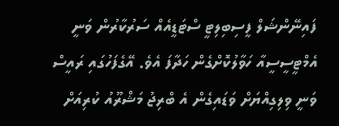ފައިނޭންޝަލް ފީސިބިލިޓީ ސްޓަޑީއެއް ސަރުކާރުން ވަނީ އެމްޓީސީސީއާ ހަވާލުކޮށްގެން ހަދާފަ އެވެ. އޭގެފަހުގައި ރައީސް ވަނީ ވިލިގިއްޔަށް ވަޑައިގެން އެ ބްރިޖު މަޝްރޫއު ކުރިއަށް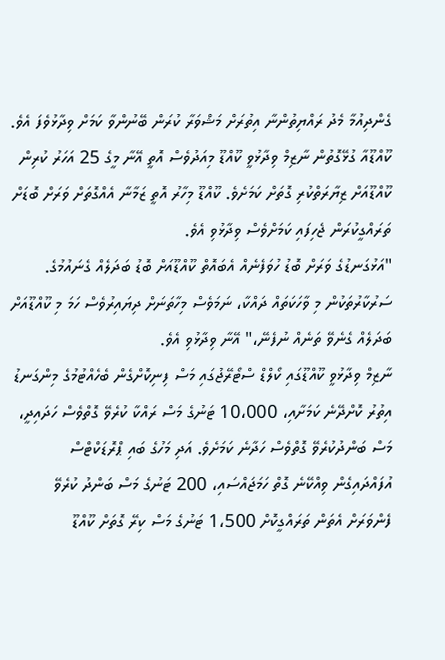ގެންދިއުމާ މެދު ރައްޔިތުންނާ އިތުރަށް މަޝްވަރާ ކުރަން ބޭނުންވާ ކަމަށް ވިދާޅުވެފަ އެވެ.
ކޫއްޑޫއާ ގުޅޭގޮތުން ނާޒިމް ވިދާޅުވީ ކޫއްޑޫ މިއަދުވެސް އޮތީ އޭނާ މީގެ 25 އަހަރު ކުރިން ކޫއްޑޫއަށް ޒިޔާރަތްކުރި ގޮތަށް ކަމަށެވެ. ކޫއްޑޫ މިހާރު އޮތީ ޒަމާނާ އެއްގޮތަށް ވަރަށް ބޮޑަށް ތަރައްގީކުރަން ޖެހިފައި ކަމަށްވެސް ވިދާޅުވި އެވެ.
"އަޅުގަނޑުގެ ވަރަށް ބޮޑު ހުވަފެނެއް އެބައޮތް ކޫއްޑޫއަށް ބޮޑު ބަދަލެއް ގެނައުމުގެ. ސަރުކާރުތަކުން މި ވާހަކަތައް ދައްކާ، ނަމަވެސް މިހާތަނަށް ދިޔައިރުވެސް ހަމަ މި ކޫއްޑޫއަށް ބަދަލެއް ގެނެވޭ ތަނެއް ނުފެނޭ،" އޭނާ ވިދާޅުވި އެވެ.
ނާޒިމް ވިދާޅުވީ ކޫއްޑޫގައި ކޯލްޑް ސްޓޯރޭޖުގައި މަސް ފިނިކޮށްގެން ބެހެއްޓުމުގެ މިންގަނޑު އިތުރު ކޮށްދޭނެ ކަމަށާއި، 10،000 ޓަނުގެ މަސް ރައްކާ ކުރެވޭ ގޮތްވެސް ހަދައިދީ، މަސް ބަންދުކުރެވޭ ގޮތްވެސް ހަދާނެ ކަމަށެވެ. އަދި މަހުގެ ބައި ޕްރޮޑަކްޓްސް އުފައްދައިގެން ވިއްކޭނެ ގޮތް ހަމަޖައްސައި، 200 ޓަނުގެ މަސް ބަންދު ކުރެވޭ ފެންވަރަށް އެތަން ތަރައްގީކޮށް 1،500 ޓަނުގެ މަސް ކިރޭ ގޮތަށް ކޫއްޑޫ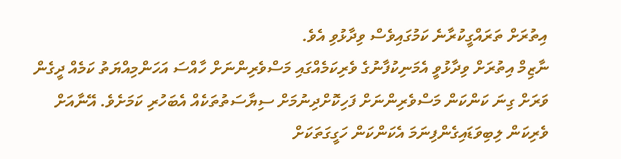އިތުރަށް ތަރައްގީކުރާނެ ކަމުގައިވެސް ވިދާޅުވި އެވެ.
ނާޒިމް އިތުރަށް ވިދާޅުވީ އެމަނިކުފާނުގެ ވެރިކަމެއްގައި މަސްވެރިންނަށް ހާއްސަ އަހަންމިއްޔަތު ކަމެއް ދީގެން ވަރަށް ގިނަ ކަންކަން މަސްވެރިންނަށް ފަހިކޮށްދިނުމަށް ސިޔާސަތުތަކެއް އެބަހުރި ކަމަށެވެ. އޭނާއަށް ވެރިކަން ލިބިވަޑައިގެންފިނަމަ އެކަންކަން ހަގީގަތަކަށް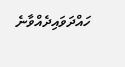ހައްދަވައިދެއްވާނެ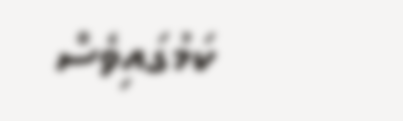ކަމުގައިވެސް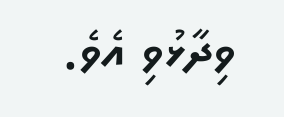ވިދާޅުވި އެވެ.